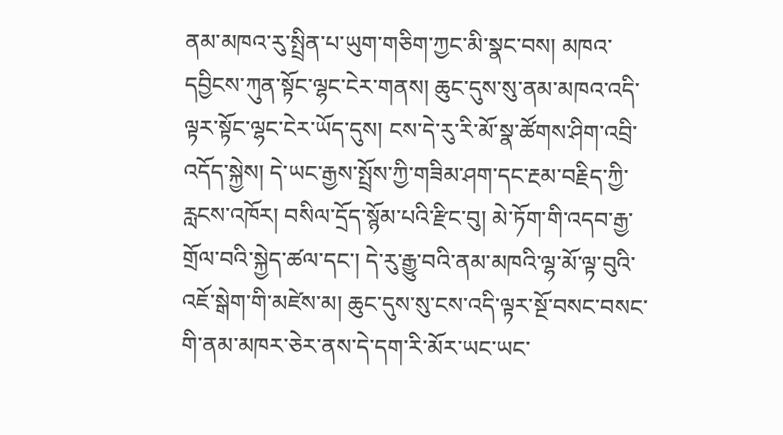ནམ་མཁའ་རུ་སྤྲིན་པ་ཡུག་གཅིག་ཀྱང་མི་སྣང་བས། མཁའ་དབྱིངས་ཀུན་སྟོང་ལྷང་ངེར་གནས། ཆུང་དུས་སུ་ནམ་མཁའ་འདི་ལྟར་སྟོང་ལྷང་ངེར་ཡོད་དུས། ངས་དེ་རུ་རི་མོ་སྣ་ཚོགས་ཤིག་འབྲི་འདོད་སྐྱེས། དེ་ཡང་རྒྱས་སྤྲོས་ཀྱི་གཟིམ་ཤག་དང་རྔམ་བརྗིད་ཀྱི་རླངས་འཁོར། བསིལ་དྲོད་སྙོམ་པའི་རྫིང་བུ། མེ་ཏོག་གི་འདབ་རྒྱ་གྲོལ་བའི་སྐྱེད་ཚལ་དང་། དེ་རུ་རྒྱུ་བའི་ནམ་མཁའི་ལྷ་མོ་ལྟ་བུའི་འཇོ་སྒེག་གི་མཛེས་མ། ཆུང་དུས་སུ་ངས་འདི་ལྟར་སྔོ་བསང་བསང་གི་ནམ་མཁར་ཅེར་ནས་དེ་དག་རི་མོར་ཡང་ཡང་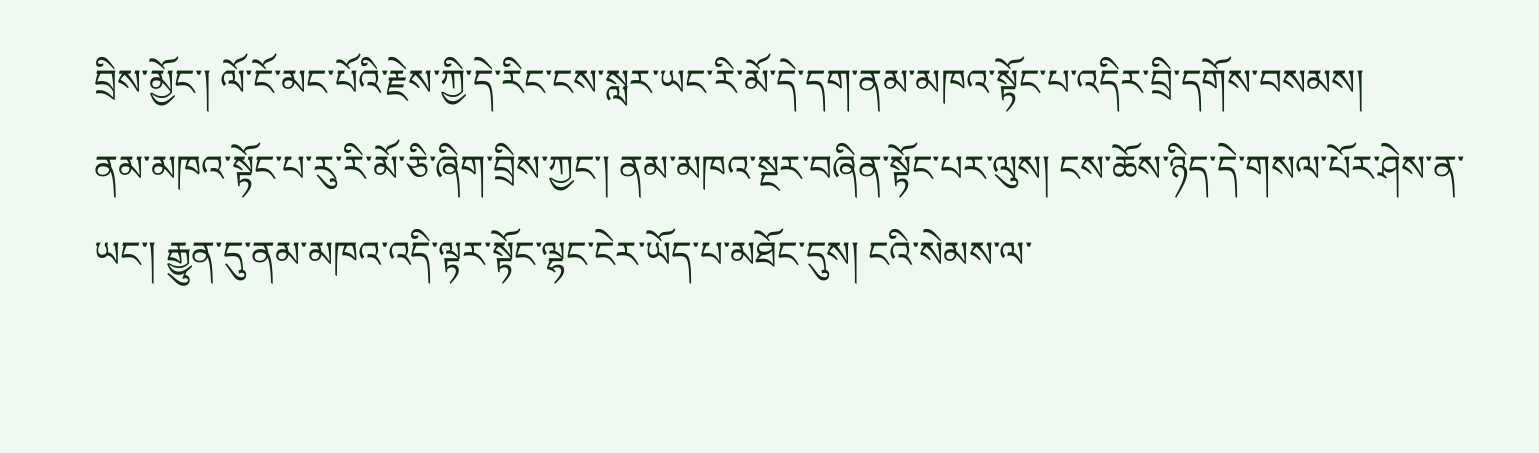བྲིས་མྱོང་། ལོ་ངོ་མང་པོའི་རྗེས་ཀྱི་དེ་རིང་ངས་སླར་ཡང་རི་མོ་དེ་དག་ནམ་མཁའ་སྟོང་པ་འདིར་བྲི་དགོས་བསམས།
ནམ་མཁའ་སྟོང་པ་རུ་རི་མོ་ཅི་ཞིག་བྲིས་ཀྱང་། ནམ་མཁའ་སྔར་བཞིན་སྟོང་པར་ལུས། ངས་ཆོས་ཉིད་དེ་གསལ་པོར་ཤེས་ན་ཡང་། རྒྱུན་དུ་ནམ་མཁའ་འདི་ལྟར་སྟོང་ལྷང་ངེར་ཡོད་པ་མཐོང་དུས། ངའི་སེམས་ལ་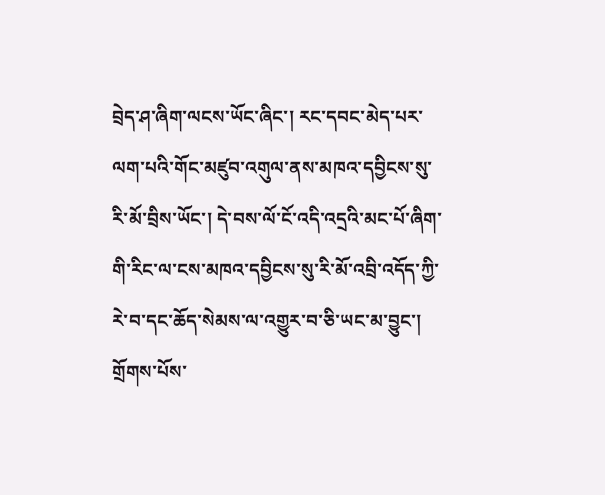བྲེད་ཤ་ཞིག་ལངས་ཡོང་ཞིང་། རང་དབང་མེད་པར་ལག་པའི་གོང་མཛུབ་འགུལ་ནས་མཁའ་དབྱིངས་སུ་རི་མོ་བྲིས་ཡོང་། དེ་བས་ལོ་ངོ་འདི་འདྲའི་མང་པོ་ཞིག་གི་རིང་ལ་ངས་མཁའ་དབྱིངས་སུ་རི་མོ་འབྲི་འདོད་ཀྱི་རེ་བ་དང་ཆོད་སེམས་ལ་འགྱུར་བ་ཅི་ཡང་མ་བྱུང་།
གྲོགས་པོས་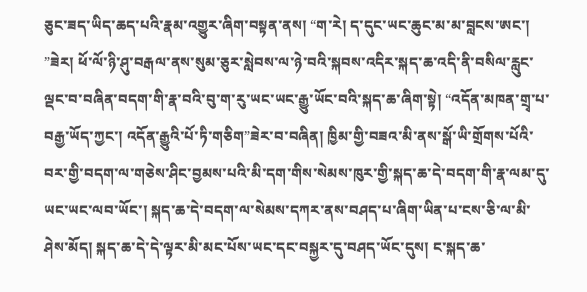ཅུང་ཟད་ཡིད་ཆད་པའི་རྣམ་འགྱུར་ཞིག་བསྟན་ནས། “ག་རེ། ད་དུང་ཡང་ཆུང་མ་མ་བླངས་ཨང་། ”ཟེར། ཕོ་ལོ་ཉི་ཤུ་བརྒལ་ནས་སུམ་ཅུར་སླེབས་ལ་ཉེ་བའི་སྐབས་འདིར་སྐད་ཆ་འདི་ནི་བསིལ་རླུང་ལྡང་བ་བཞིན་བདག་གི་རྣ་བའི་བུ་ག་རུ་ཡང་ཡང་རྒྱུ་ཡོང་བའི་སྐད་ཆ་ཞིག་སྟེ། “འདོན་མཁན་གྲྭ་པ་བརྒྱ་ཡོད་ཀྱང་། འདོན་རྒྱུའི་པོ་ཏི་གཅིག”ཟེར་བ་བཞིན། ཁྱིམ་གྱི་བཟའ་མི་ནས་སྒོ་ཡི་གྲོགས་པོའི་བར་གྱི་བདག་ལ་གཅེས་ཤིང་བྱམས་པའི་མི་དག་གིས་སེམས་ཁུར་གྱི་སྐད་ཆ་དེ་བདག་གི་རྣ་ལམ་དུ་ཡང་ཡང་ལབ་ཡོང་། སྐད་ཆ་དེ་བདག་ལ་སེམས་དཀར་ནས་བཤད་པ་ཞིག་ཡིན་པ་ངས་ཅི་ལ་མི་ཤེས་མོད། སྐད་ཆ་དེ་དེ་ལྟར་མི་མང་པོས་ཡང་དང་བསྐྱར་དུ་བཤད་ཡོང་དུས། ང་སྐད་ཆ་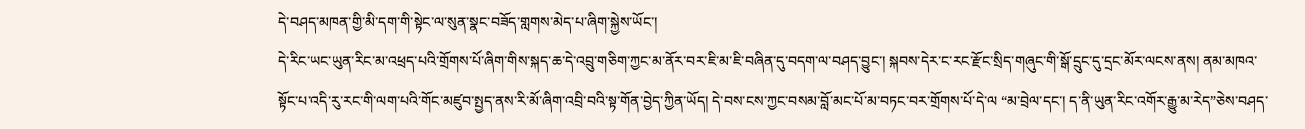དེ་བཤད་མཁན་གྱི་མི་དག་གི་སྟེང་ལ་སུན་སྣང་བཟོད་གླགས་མེད་པ་ཞིག་སྐྱེས་ཡོང་།
དེ་རིང་ཡང་ཡུན་རིང་མ་འཕྲད་པའི་གྲོགས་པོ་ཞིག་གིས་སྐད་ཆ་དེ་འབྲུ་གཅིག་ཀྱང་མ་ནོར་བར་ཇི་མ་ཇི་བཞིན་དུ་བདག་ལ་བཤད་བྱུང་། སྐབས་དེར་ང་རང་རྫོང་སྲིད་གཞུང་གི་སྒོ་དྲུང་དུ་དྲང་མོར་ལངས་ནས། ནམ་མཁའ་སྟོང་པ་འདི་རུ་རང་གི་ལག་པའི་གོང་མཛུབ་སྤྱད་ནས་རི་མོ་ཞིག་འབྲི་བའི་སྟ་གོན་བྱེད་ཀྱིན་ཡོད། དེ་བས་ངས་ཀྱང་བསམ་བློ་མང་པོ་མ་བཏང་བར་གྲོགས་པོ་དེ་ལ “མ་བྲེལ་དང་། ད་ནི་ཡུན་རིང་འགོར་རྒྱུ་མ་རེད”ཅེས་བཤད་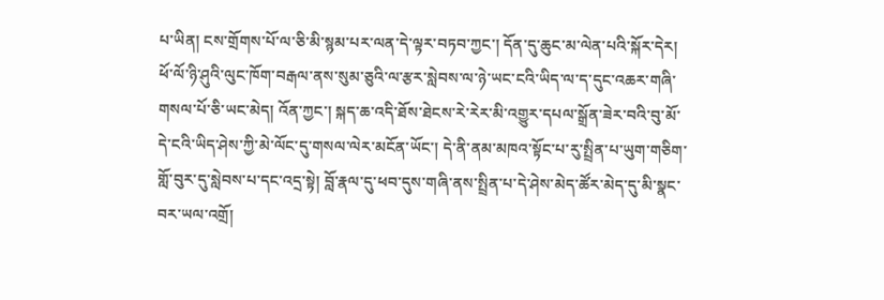པ་ཡིན། ངས་གྲོགས་པོ་ལ་ཅི་མི་སྙམ་པར་ལན་དེ་ལྟར་བཏབ་ཀྱང་། དོན་དུ་ཆུང་མ་ལེན་པའི་སྐོར་དེར། ཕོ་ལོ་ཉི་ཤུའི་ལུང་ཁོག་བརྒལ་ནས་སུམ་ཅུའི་ལ་རྩར་སླེབས་ལ་ཉེ་ཡང་ངའི་ཡིད་ལ་ད་དུང་འཆར་གཞི་གསལ་པོ་ཅི་ཡང་མེད། འོན་ཀྱང་། སྐད་ཆ་འདི་ཐོས་ཐེངས་རེ་རེར་མི་འགྱུར་དཔལ་སྒྲོན་ཟེར་བའི་བུ་མོ་དེ་ངའི་ཡིད་ཤེས་ཀྱི་མེ་ལོང་དུ་གསལ་ལེར་མངོན་ཡོང་། དེ་ནི་ནམ་མཁའ་སྟོང་པ་རུ་སྤྲིན་པ་ཡུག་གཅིག་གློ་བུར་དུ་སླེབས་པ་དང་འདྲ་སྟེ། བློ་རྣལ་དུ་ཕབ་དུས་གཞི་ནས་སྤྲིན་པ་དེ་ཤེས་མེད་ཚོར་མེད་དུ་མི་སྣང་བར་ཡལ་འགྲོ།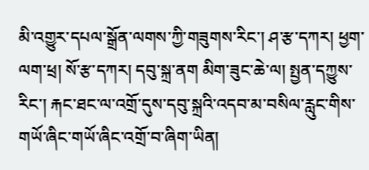མི་འགྱུར་དཔལ་སྒྲོན་ལགས་ཀྱི་གཟུགས་རིང་། ཤ་རྩ་དཀར། ཕྱག་ལག་ཕྲ། སོ་རྩ་དཀར། དབུ་སྐྲ་ནག མིག་ཟུང་ཆེ་ལ། སྤྱན་དཀྱུས་རིང་། རྐང་ཐང་ལ་འགྲོ་དུས་དབུ་སྐྲའི་འདབ་མ་བསིལ་རླུང་གིས་གཡོ་ཞིང་གཡོ་ཞིང་འགྲོ་བ་ཞིག་ཡིན།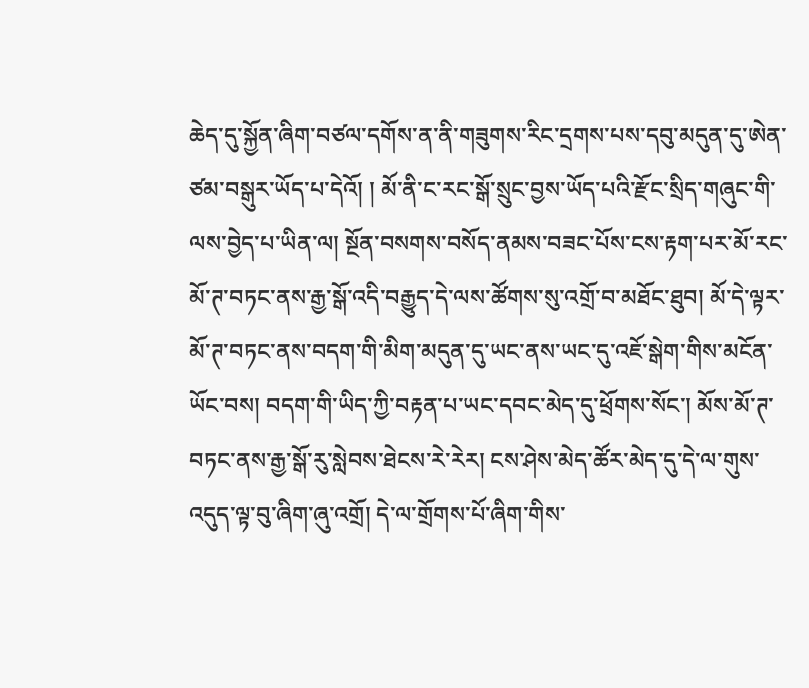ཆེད་དུ་སྐྱོན་ཞིག་བཙལ་དགོས་ན་ནི་གཟུགས་རིང་དྲགས་པས་དབུ་མདུན་དུ་ཨེན་ཙམ་བསྒུར་ཡོད་པ་དེའོ། ། མོ་ནི་ང་རང་སྒོ་སྲུང་བྱས་ཡོད་པའི་རྫོང་སྲིད་གཞུང་གི་ལས་བྱེད་པ་ཡིན་ལ། སྔོན་བསགས་བསོད་ནམས་བཟང་པོས་ངས་རྟག་པར་མོ་རང་མོ་ཊ་བཏང་ནས་རྒྱ་སྒོ་འདི་བརྒྱུད་དེ་ལས་ཚོགས་སུ་འགྲོ་བ་མཐོང་ཐུབ། མོ་དེ་ལྟར་མོ་ཊ་བཏང་ནས་བདག་གི་མིག་མདུན་དུ་ཡང་ནས་ཡང་དུ་འཇོ་སྒེག་གིས་མངོན་ཡོང་བས། བདག་གི་ཡིད་ཀྱི་བརྟན་པ་ཡང་དབང་མེད་དུ་ཕྲོགས་སོང་། མོས་མོ་ཊ་བཏང་ནས་རྒྱ་སྒོ་རུ་སླེབས་ཐེངས་རེ་རེར། ངས་ཤེས་མེད་ཚོར་མེད་དུ་དེ་ལ་གུས་འདུད་ལྟ་བུ་ཞིག་ཞུ་འགྲོ། དེ་ལ་གྲོགས་པོ་ཞིག་གིས་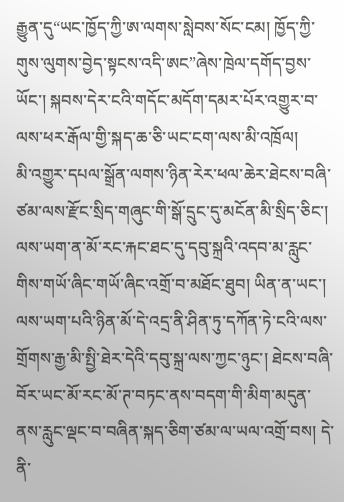རྒྱུན་དུ“ཡང་ཁྱོད་ཀྱི་ཨ་ལགས་སླེབས་སོང་ངམ། ཁྱོད་ཀྱི་གུས་ལུགས་བྱེད་སྟངས་འདི་ཨང”ཞེས་ཁྲེལ་དགོད་བྱས་ཡོང་། སྐབས་དེར་ངའི་གདོང་མདོག་དམར་པོར་འགྱུར་བ་ལས་ཕར་རྒོལ་གྱི་སྐད་ཆ་ཅི་ཡང་ངག་ལས་མི་འཁྲོལ།
མི་འགྱུར་དཔལ་སྒྲོན་ལགས་ཉིན་རེར་ཕལ་ཆེར་ཐེངས་བཞི་ཙམ་ལས་རྫོང་སྲིད་གཞུང་གི་སྒོ་དྲུང་དུ་མངོན་མི་སྲིད་ཅིང་། ལས་ཡག་ན་མོ་རང་རྐང་ཐང་དུ་དབུ་སྐྲའི་འདབ་མ་རླུང་གིས་གཡོ་ཞིང་གཡོ་ཞིང་འགྲོ་བ་མཐོང་ཐུབ། ཡིན་ན་ཡང་། ལས་ཡག་པའི་ཉིན་མོ་དེ་འདྲ་ནི་ཤིན་ཏུ་དཀོན་ཏེ་ངའི་ལས་གྲོགས་རྒྱ་མི་སྤྱི་ཐེར་དེའི་དབུ་སྐྲ་ལས་ཀྱང་ཉུང་། ཐེངས་བཞི་བོར་ཡང་མོ་རང་མོ་ཊ་བཏང་ནས་བདག་གི་མིག་མདུན་ནས་རླུང་ལྡང་བ་བཞིན་སྐད་ཅིག་ཙམ་ལ་ཡལ་འགྲོ་བས། དེ་ནི་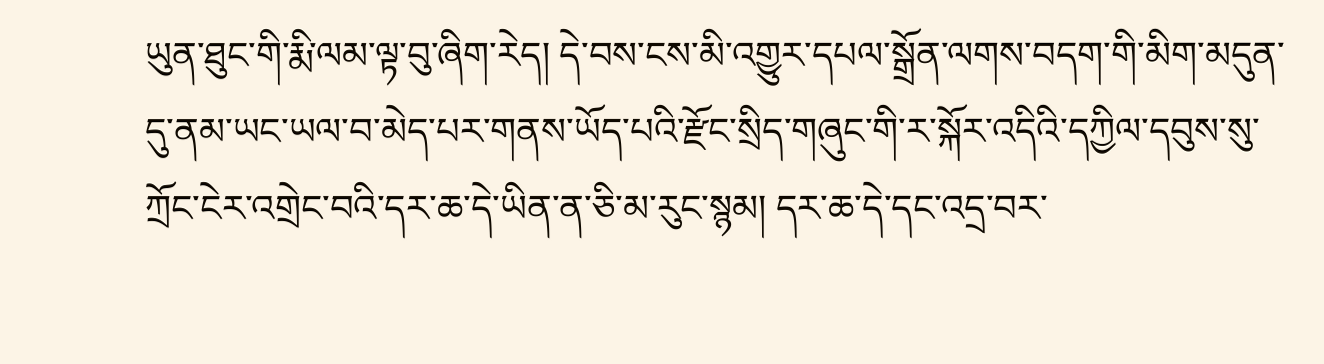ཡུན་ཐུང་གི་རྨི་ལམ་ལྟ་བུ་ཞིག་རེད། དེ་བས་ངས་མི་འགྱུར་དཔལ་སྒྲོན་ལགས་བདག་གི་མིག་མདུན་དུ་ནམ་ཡང་ཡལ་བ་མེད་པར་གནས་ཡོད་པའི་རྫོང་སྲིད་གཞུང་གི་ར་སྐོར་འདིའི་དཀྱིལ་དབུས་སུ་ཀྲོང་ངེར་འགྲེང་བའི་དར་ཆ་དེ་ཡིན་ན་ཅི་མ་རུང་སྙམ། དར་ཆ་དེ་དང་འདྲ་བར་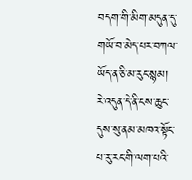བདག་གི་མིག་མདུན་དུ་གཡོ་བ་མེད་པར་བཀལ་ཡོད་ན་ཅི་མ་རུང་སྙམ། རེ་འདུན་དེ་ནི་ངས་ཆུང་དུས་སུ་ནམ་མཁའ་སྟོང་པ་རུ་རང་གི་ལག་པའི་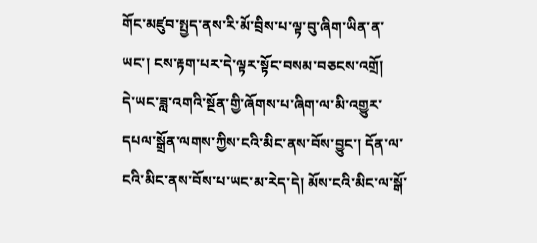གོང་མཛུབ་སྤྱད་ནས་རི་མོ་བྲིས་པ་ལྟ་བུ་ཞིག་ཡིན་ན་ཡང་། ངས་རྟག་པར་དེ་ལྟར་སྟོང་བསམ་བཅངས་འགྲོ།
དེ་ཡང་ཟླ་འགའི་སྔོན་གྱི་ཞོགས་པ་ཞིག་ལ་མི་འགྱུར་དཔལ་སྒྲོན་ལགས་ཀྱིས་ངའི་མིང་ནས་བོས་བྱུང་། དོན་ལ་ངའི་མིང་ནས་བོས་པ་ཡང་མ་རེད་དེ། མོས་ངའི་མིང་ལ་སྒོ་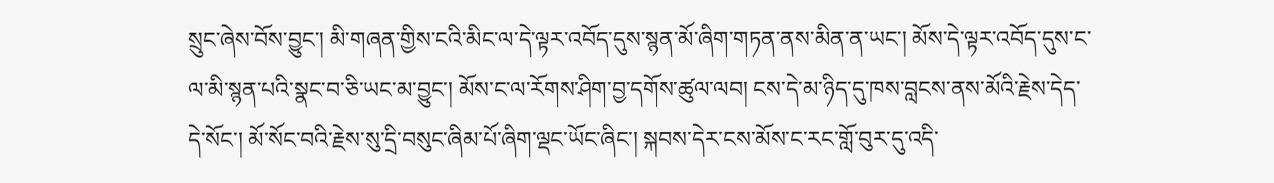སྲུང་ཞེས་བོས་བྱུང་། མི་གཞན་གྱིས་ངའི་མིང་ལ་དེ་ལྟར་འབོད་དུས་སྙན་མོ་ཞིག་གཏན་ནས་མིན་ན་ཡང་། མོས་དེ་ལྟར་འབོད་དུས་ང་ལ་མི་སྙན་པའི་སྣང་བ་ཅི་ཡང་མ་བྱུང་། མོས་ང་ལ་རོགས་ཤིག་བྱ་དགོས་ཚུལ་ལབ། ངས་དེ་མ་ཉིད་དུ་ཁས་བླངས་ནས་མོའི་རྗེས་དེད་དེ་སོང་། མོ་སོང་བའི་རྗེས་སུ་དྲི་བསུང་ཞིམ་པོ་ཞིག་ལྡང་ཡོང་ཞིང་། སྐབས་དེར་ངས་མོས་ང་རང་གློ་བུར་དུ་འདི་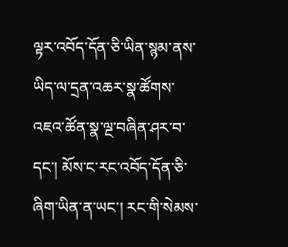ལྟར་འབོད་དོན་ཅི་ཡིན་སྙམ་ནས་ཡིད་ལ་དྲན་འཆར་སྣ་ཚོགས་འཇའ་ཚོན་སྣ་ལྔ་བཞིན་ཤར་བ་དང་། མོས་ང་རང་འབོད་དོན་ཅི་ཞིག་ཡིན་ན་ཡང་། རང་གི་སེམས་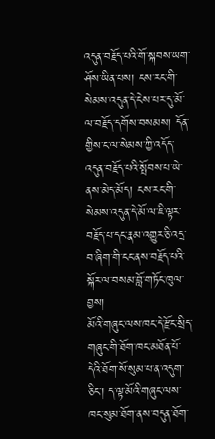འདུན་བརྗོད་པའི་གོ་སྐབས་ཡག་ཤོས་ཡིན་པས། ངས་རང་གི་སེམས་འདུན་དེ་ངེས་པར་དུ་མོ་ལ་བརྗོད་དགོས་བསམས། དོན་གྱིས་ང་ལ་སེམས་ཀྱི་འདོད་འདུན་བརྗོད་པའི་སྤོབས་པ་ཡེ་ནས་མེད་མོད། ངས་རང་གི་སེམས་འདུན་དེ་མོ་ལ་ཇི་ལྟར་བརྗོད་པ་དང་རྣམ་འགྱུར་ཅི་འདྲ་བ་ཞིག་གི་ངང་ནས་བརྗོད་པའི་སྐོར་ལ་བསམ་བློ་གཏོང་ཁུལ་བྱས།
མོའི་གཞུང་ལས་ཁང་དེ་རྫོང་སྲིད་གཞུང་གི་ཐོག་ཁང་མཐོན་པོ་དེའི་ཐོག་སོ་སུམ་པ་ན་འདུག་ཅིང་། ད་ལྟ་མོའི་གཞུང་ལས་ཁང་སུམ་ཐོག་ནས་བདུན་ཐོག་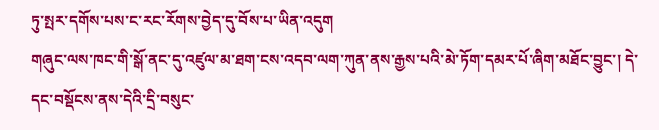ཏུ་སྤར་དགོས་པས་ང་རང་རོགས་བྱེད་དུ་བོས་པ་ཡིན་འདུག
གཞུང་ལས་ཁང་གི་སྒོ་ནང་དུ་འཛུལ་མ་ཐག་ངས་འདབ་ལག་ཀུན་ནས་རྒྱས་པའི་མེ་ཏོག་དམར་པོ་ཞིག་མཐོང་བྱུང་། དེ་དང་བསྡོངས་ནས་དེའི་དྲི་བསུང་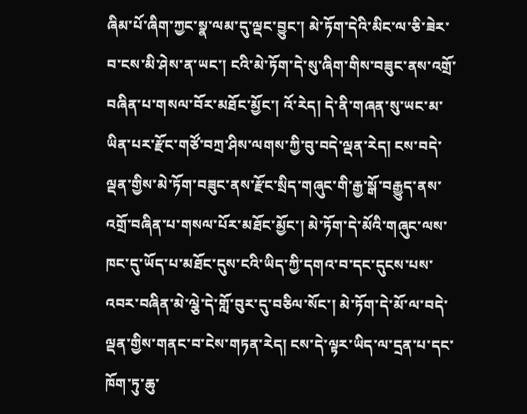ཞིམ་པོ་ཞིག་ཀྱང་སྣ་ལམ་དུ་ལྡང་བྱུང་། མེ་ཏོག་དེའི་མིང་ལ་ཅི་ཟེར་བ་ངས་མི་ཤེས་ན་ཡང་། ངའི་མེ་ཏོག་དེ་སུ་ཞིག་གིས་བཟུང་ནས་འགྲོ་བཞིན་པ་གསལ་བོར་མཐོང་མྱོང་། འོ་རེད། དེ་ནི་གཞན་སུ་ཡང་མ་ཡིན་པར་རྫོང་གཙོ་བཀྲ་ཤིས་ལགས་ཀྱི་བུ་བདེ་ལྡན་རེད། ངས་བདེ་ལྡན་གྱིས་མེ་ཏོག་བཟུང་ནས་རྫོང་སྲིད་གཞུང་གི་རྒྱ་སྒོ་བརྒྱུད་ནས་འགྲོ་བཞིན་པ་གསལ་པོར་མཐོང་མྱོང་། མེ་ཏོག་དེ་མོའི་གཞུང་ལས་ཁང་དུ་ཡོད་པ་མཐོང་དུས་ངའི་ཡིད་ཀྱི་དགའ་བ་དང་དུངས་པས་འབར་བཞིན་མེ་ལྕེ་དེ་གློ་བུར་དུ་བཅིལ་སོང་། མེ་ཏོག་དེ་མོ་ལ་བདེ་ལྡན་གྱིས་གནང་བ་ངེས་གཏན་རེད། ངས་དེ་ལྟར་ཡིད་ལ་དྲན་པ་དང་ཁོག་ཏུ་ཆུ་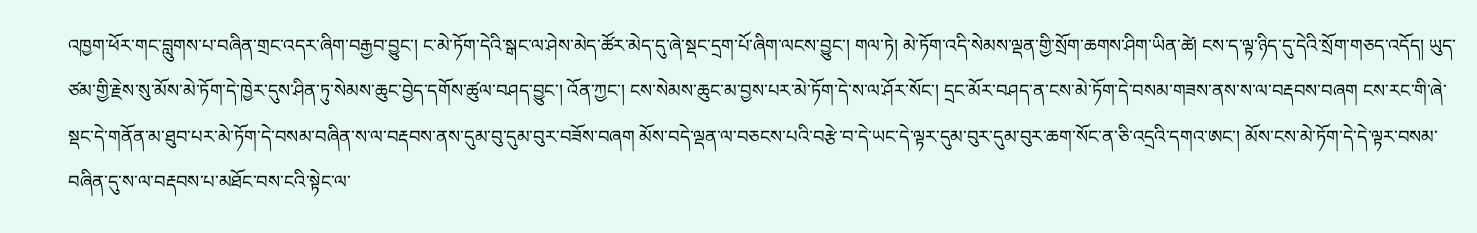འཁྱག་ཕོར་གང་བླུགས་པ་བཞིན་གྲང་འདར་ཞིག་བརྒྱབ་བྱུང་། ང་མེ་ཏོག་དེའི་སྒང་ལ་ཤེས་མེད་ཚོར་མེད་དུ་ཞེ་སྡང་དྲག་པོ་ཞིག་ལངས་བྱུང་། གལ་ཏེ། མེ་ཏོག་འདི་སེམས་ལྡན་གྱི་སྲོག་ཆགས་ཤིག་ཡིན་ཚེ། ངས་ད་ལྟ་ཉིད་དུ་དེའི་སྲོག་གཅད་འདོད། ཡུད་ཙམ་གྱི་རྗེས་སུ་མོས་མེ་ཏོག་དེ་ཁྱེར་དུས་ཤིན་ཏུ་སེམས་ཆུང་བྱེད་དགོས་ཚུལ་བཤད་བྱུང་། འོན་ཀྱང་། ངས་སེམས་ཆུང་མ་བྱས་པར་མེ་ཏོག་དེ་ས་ལ་ཤོར་སོང་། དྲང་མོར་བཤད་ན་ངས་མེ་ཏོག་དེ་བསམ་གཟས་ནས་ས་ལ་བརྡབས་བཞག ངས་རང་གི་ཞེ་སྡང་དེ་གནོན་མ་ཐུབ་པར་མེ་ཏོག་དེ་བསམ་བཞིན་ས་ལ་བརྡབས་ནས་དུམ་བུ་དུམ་བུར་བཟོས་བཞག མོས་བདེ་ལྡན་ལ་བཅངས་པའི་བརྩེ་བ་དེ་ཡང་དེ་ལྟར་དུམ་བུར་དུམ་བུར་ཆག་སོང་ན་ཅི་འདྲའི་དགའ་ཨང་། མོས་ངས་མེ་ཏོག་དེ་དེ་ལྟར་བསམ་བཞིན་དུ་ས་ལ་བརྡབས་པ་མཐོང་བས་ངའི་སྟེང་ལ་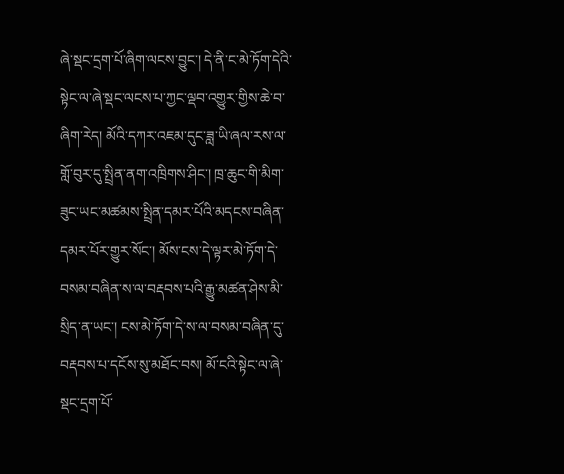ཞེ་སྡང་དྲག་པོ་ཞིག་ལངས་བྱུང་། དེ་ནི་ང་མེ་ཏོག་དེའི་སྟེང་ལ་ཞེ་སྡང་ལངས་པ་ཀྱང་ལྡབ་འགྱུར་གྱིས་ཆེ་བ་ཞིག་རེད། མོའི་དཀར་འཇམ་དུང་ཟླ་ཡི་ཞལ་རས་ལ་གློ་བུར་དུ་སྤྲིན་ནག་འཁྲིགས་ཤིང་། ཁྲ་ཆུང་གི་མིག་ཟུང་ཡང་མཚམས་སྤྲིན་དམར་པོའི་མདངས་བཞིན་དམར་པོར་གྱུར་སོང་། མོས་ངས་དེ་ལྟར་མེ་ཏོག་དེ་བསམ་བཞིན་ས་ལ་བརྡབས་པའི་རྒྱུ་མཚན་ཤེས་མི་སྲིད་ན་ཡང་། ངས་མེ་ཏོག་དེ་ས་ལ་བསམ་བཞིན་དུ་བརྡབས་པ་དངོས་སུ་མཐོང་བས། མོ་ངའི་སྟེང་ལ་ཞེ་སྡང་དྲག་པོ་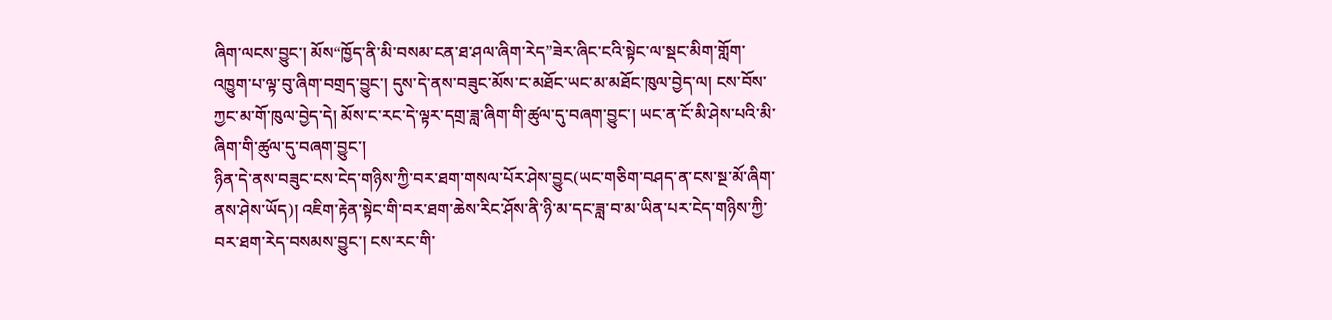ཞིག་ལངས་བྱུང་། མོས“ཁྱོད་ནི་མི་བསམ་ངན་ཐ་ཤལ་ཞིག་རེད”ཟེར་ཞིང་ངའི་སྟེང་ལ་སྡང་མིག་གློག་འཁྱུག་པ་ལྟ་བུ་ཞིག་བགྲད་བྱུང་། དུས་དེ་ནས་བཟུང་མོས་ང་མཐོང་ཡང་མ་མཐོང་ཁུལ་བྱེད་ལ། ངས་བོས་ཀྱང་མ་གོ་ཁུལ་བྱེད་དེ། མོས་ང་རང་དེ་ལྟར་དགྲ་ཟླ་ཞིག་གི་ཚུལ་དུ་བཞག་བྱུང་། ཡང་ན་ངོ་མི་ཤེས་པའི་མི་ཞིག་གི་ཚུལ་དུ་བཞག་བྱུང་།
ཉིན་དེ་ནས་བཟུང་ངས་ངེད་གཉིས་ཀྱི་བར་ཐག་གསལ་པོར་ཤེས་བྱུང(ཡང་གཅིག་བཤད་ན་ངས་སྔ་མོ་ཞིག་ནས་ཤེས་ཡོད)། འཇིག་རྟེན་སྟེང་གི་བར་ཐག་ཆེས་རིང་ཤོས་ནི་ཉི་མ་དང་ཟླ་བ་མ་ཡིན་པར་ངེད་གཉིས་ཀྱི་བར་ཐག་རེད་བསམས་བྱུང་། ངས་རང་གི་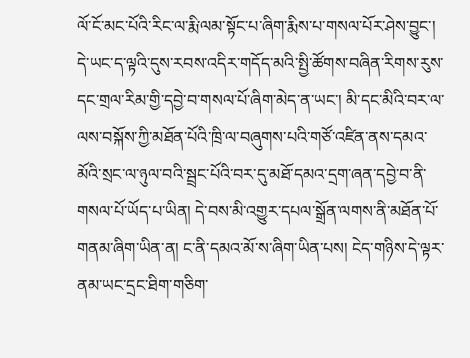ལོ་ངོ་མང་པོའི་རིང་ལ་རྨི་ལམ་སྟོང་པ་ཞིག་རྨིས་པ་གསལ་པོར་ཤེས་བྱུང་། དེ་ཡང་ད་ལྟའི་དུས་རབས་འདིར་གདོད་མའི་སྤྱི་ཚོགས་བཞིན་རིགས་རུས་དང་གྲལ་རིམ་གྱི་དབྱེ་བ་གསལ་པོ་ཞིག་མེད་ན་ཡང་། མི་དང་མིའི་བར་ལ་ལས་བསྐོས་ཀྱི་མཐོན་པོའི་ཁྲི་ལ་བཞུགས་པའི་གཙོ་འཛིན་ནས་དམའ་མོའི་སྲང་ལ་ཉུལ་བའི་སྦྲང་པོའི་བར་དུ་མཐོ་དམའ་དྲག་ཞན་དབྱེ་བ་ནི་གསལ་པོ་ཡོད་པ་ཡིན། དེ་བས་མི་འགྱུར་དཔལ་སྒྲོན་ལགས་ནི་མཐོན་པོ་གནམ་ཞིག་ཡིན་ན། ང་ནི་དམའ་མོ་ས་ཞིག་ཡིན་པས། ངེད་གཉིས་དེ་ལྟར་ནམ་ཡང་དྲང་ཐིག་གཅིག་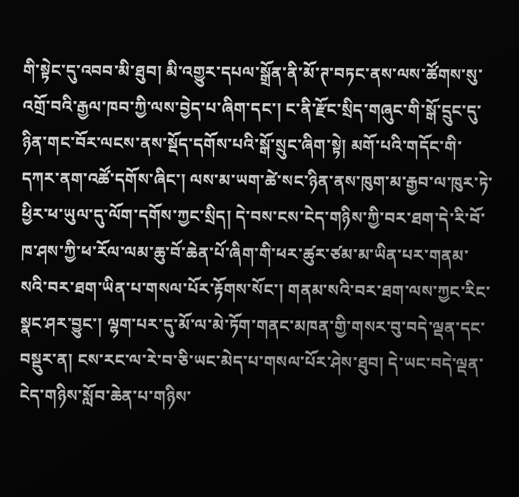གི་སྟེང་དུ་འབབ་མི་ཐུབ། མི་འགྱུར་དཔལ་སྒྲོན་ནི་མོ་ཊ་བཏང་ནས་ལས་ཚོགས་སུ་འགྲོ་བའི་རྒྱལ་ཁབ་ཀྱི་ལས་བྱེད་པ་ཞིག་དང་། ང་ནི་རྫོང་སྲིད་གཞུང་གི་སྒོ་དྲུང་དུ་ཉིན་གང་བོར་ལངས་ནས་སྡོད་དགོས་པའི་སྒོ་སྲུང་ཞིག་སྟེ། མགོ་པའི་གདོང་གི་དཀར་ནག་འཚོ་དགོས་ཞིང་། ལས་མ་ཡག་ཚེ་སང་ཉིན་ནས་ཁུག་མ་རྒྱབ་ལ་ཁུར་ཏེ་ཕྱིར་ཕ་ཡུལ་དུ་ལོག་དགོས་ཀྱང་སྲིད། དེ་བས་ངས་ངེད་གཉིས་ཀྱི་བར་ཐག་དེ་རི་བོ་ཁ་ཤས་ཀྱི་ཕ་རོལ་ལམ་ཆུ་བོ་ཆེན་པོ་ཞིག་གི་ཕར་ཚུར་ཙམ་མ་ཡིན་པར་གནམ་སའི་བར་ཐག་ཡིན་པ་གསལ་པོར་རྟོགས་སོང་། གནམ་སའི་བར་ཐག་ལས་ཀྱང་རིང་སྣང་ཤར་བྱུང་། ལྷག་པར་དུ་མོ་ལ་མེ་ཏོག་གནང་མཁན་གྱི་གསར་བུ་བདེ་ལྡན་དང་བསྡུར་ན། ངས་རང་ལ་རེ་བ་ཅི་ཡང་མེད་པ་གསལ་པོར་ཤེས་ཐུབ། དེ་ཡང་བདེ་ལྡན་ངེད་གཉིས་སློབ་ཆེན་པ་གཉིས་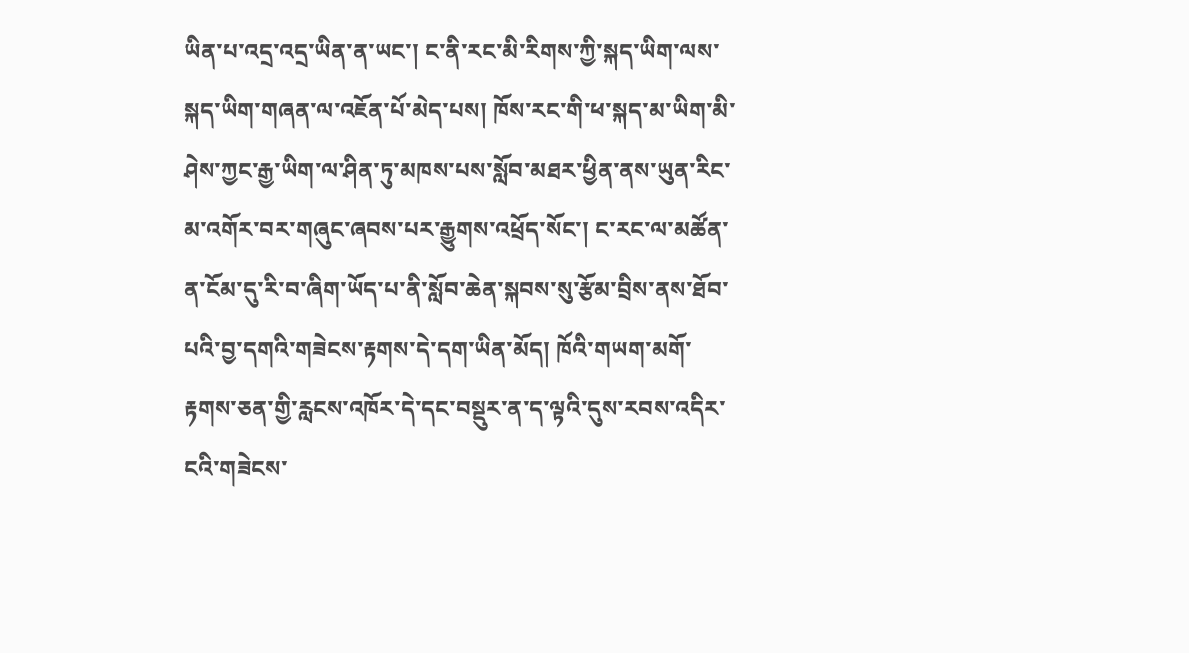ཡིན་པ་འདྲ་འདྲ་ཡིན་ན་ཡང་། ང་ནི་རང་མི་རིགས་ཀྱི་སྐད་ཡིག་ལས་སྐད་ཡིག་གཞན་ལ་འཇོན་པོ་མེད་པས། ཁོས་རང་གི་ཕ་སྐད་མ་ཡིག་མི་ཤེས་ཀྱང་རྒྱ་ཡིག་ལ་ཤིན་ཏུ་མཁས་པས་སློབ་མཐར་ཕྱིན་ནས་ཡུན་རིང་མ་འགོར་བར་གཞུང་ཞབས་པར་རྒྱུགས་འཕྲོད་སོང་། ང་རང་ལ་མཚོན་ན་ངོམ་དུ་རི་བ་ཞིག་ཡོད་པ་ནི་སློབ་ཆེན་སྐབས་སུ་རྩོམ་བྲིས་ནས་ཐོབ་པའི་བྱ་དགའི་གཟེངས་རྟགས་དེ་དག་ཡིན་མོད། ཁོའི་གཡག་མགོ་རྟགས་ཅན་གྱི་རླངས་འཁོར་དེ་དང་བསྡུར་ན་ད་ལྟའི་དུས་རབས་འདིར་ངའི་གཟེངས་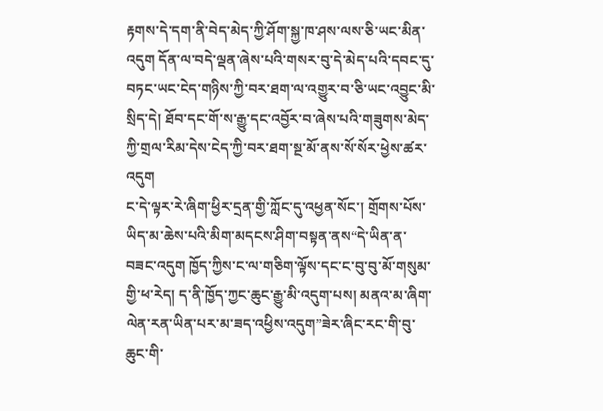རྟགས་དེ་དག་ནི་བེད་མེད་ཀྱི་ཤོག་སྐྱ་ཁ་ཤས་ལས་ཅི་ཡང་མིན་འདུག དོན་ལ་བདེ་ལྡན་ཞེས་པའི་གསར་བུ་དེ་མེད་པའི་དབང་དུ་བཏང་ཡང་ངེད་གཉིས་ཀྱི་བར་ཐག་ལ་འགྱུར་བ་ཅི་ཡང་འབྱུང་མི་སྲིད་དེ། ཐོབ་དང་གོ་ས་རྒྱུ་དང་འབྱོར་བ་ཞེས་པའི་གཟུགས་མེད་ཀྱི་གྲལ་རིམ་དེས་ངེད་ཀྱི་བར་ཐག་སྔ་མོ་ནས་སོ་སོར་ཕྱེས་ཚར་འདུག
ང་དེ་ལྟར་རེ་ཞིག་ཕྱིར་དྲན་གྱི་ཀློང་དུ་འཕྱན་སོང་། གྲོགས་པོས་ཡིད་མ་ཆེས་པའི་མིག་མདངས་ཤིག་བསྟན་ནས“དེ་ཡིན་ན་བཟང་འདུག ཁྱོད་ཀྱིས་ང་ལ་གཅིག་ལྟོས་དང་ང་བུ་བུ་མོ་གསུམ་གྱི་ཕ་རེད། ད་ནི་ཁྱོད་ཀྱང་ཆུང་རྒྱུ་མི་འདུག་པས། མནའ་མ་ཞིག་ལེན་རན་ཡིན་པར་མ་ཟད་འཕྱིས་འདུག”ཟེར་ཞིང་རང་གི་བུ་ཆུང་གི་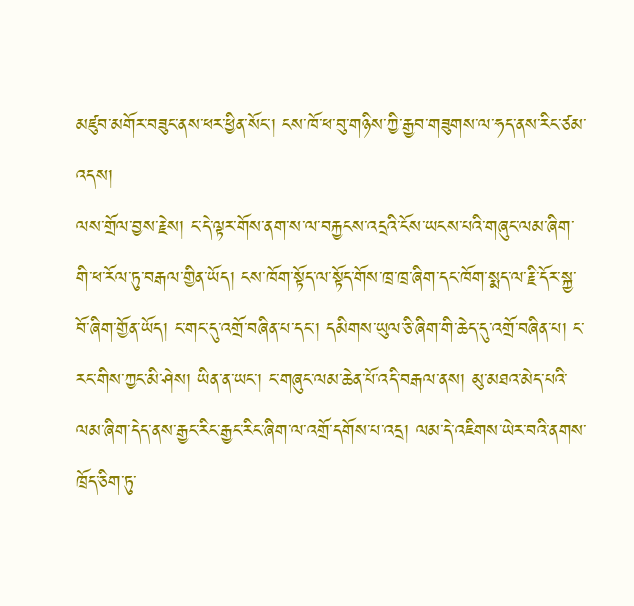མཛུབ་མགོར་བཟུང་ནས་ཕར་ཕྱིན་སོང་། ངས་ཁོ་ཕ་བུ་གཉིས་ཀྱི་རྒྱབ་གཟུགས་ལ་ཧད་ནས་རིང་ཙམ་འདས།
ལས་གྲོལ་བྱས་རྗེས། ང་དེ་ལྟར་གོས་ནག་ས་ལ་བརྐྱངས་འདྲའི་ངོས་ཡངས་པའི་གཞུང་ལམ་ཞིག་གི་ཕ་རོལ་ཏུ་བརྒལ་གྱིན་ཡོད། ངས་ཁོག་སྟོད་ལ་སྟོད་གོས་ཁྲ་ཁྲ་ཞིག་དང་ཁོག་སྨད་ལ་རྗི་དོར་སྐྱ་བོ་ཞིག་གྱོན་ཡོད། ང་གང་དུ་འགྲོ་བཞིན་པ་དང་། དམིགས་ཡུལ་ཅི་ཞིག་གི་ཆེད་དུ་འགྲོ་བཞིན་པ། ང་རང་གིས་ཀྱང་མི་ཤེས། ཡིན་ན་ཡང་། ང་གཞུང་ལམ་ཆེན་པོ་འདི་བརྒལ་ནས། མུ་མཐའ་མེད་པའི་ལམ་ཞིག་དེད་ནས་རྒྱང་རིང་རྒྱང་རིང་ཞིག་ལ་འགྲོ་དགོས་པ་འདྲ། ལམ་དེ་འཇིགས་ཡེར་བའི་ནགས་ཁྲོད་ཅིག་ཏུ་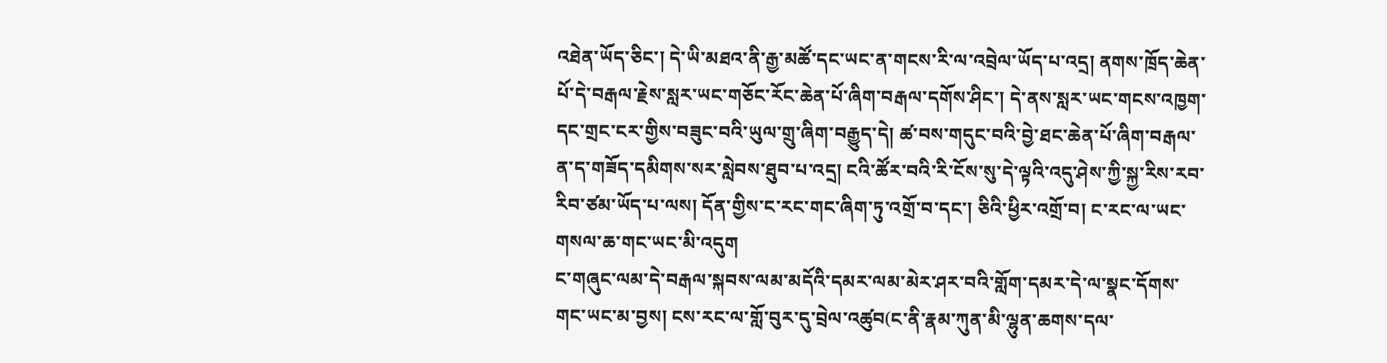འཐེན་ཡོད་ཅིང་། དེ་ཡི་མཐའ་ནི་རྒྱ་མཚོ་དང་ཡང་ན་གངས་རི་ལ་འབྲེལ་ཡོད་པ་འདྲ། ནགས་ཁྲོད་ཆེན་པོ་དེ་བརྒལ་རྗེས་སླར་ཡང་གཅོང་རོང་ཆེན་པོ་ཞིག་བརྒལ་དགོས་ཤིང་། དེ་ནས་སླར་ཡང་གངས་འཁྱག་དང་གྲང་ངར་གྱིས་བཟུང་བའི་ཡུལ་གྲུ་ཞིག་བརྒྱུད་དེ། ཚ་བས་གདུང་བའི་བྱེ་ཐང་ཆེན་པོ་ཞིག་བརྒལ་ན་ད་གཟོད་དམིགས་སར་སླེབས་ཐུབ་པ་འདྲ། ངའི་ཚོར་བའི་རི་ངོས་སུ་དེ་ལྟའི་འདུ་ཤེས་ཀྱི་སྐྱ་རིས་རབ་རིབ་ཙམ་ཡོད་པ་ལས། དོན་གྱིས་ང་རང་གང་ཞིག་ཏུ་འགྲོ་བ་དང་། ཅིའི་ཕྱིར་འགྲོ་བ། ང་རང་ལ་ཡང་གསལ་ཆ་གང་ཡང་མི་འདུག
ང་གཞུང་ལམ་དེ་བརྒལ་སྐབས་ལམ་མདོའི་དམར་ལམ་མེར་ཤར་བའི་གློག་དམར་དེ་ལ་སྣང་དོགས་གང་ཡང་མ་བྱས། ངས་རང་ལ་གློ་བུར་དུ་བྲེལ་འཚུབ(ང་ནི་རྣམ་ཀུན་མི་ལྷུན་ཆགས་དལ་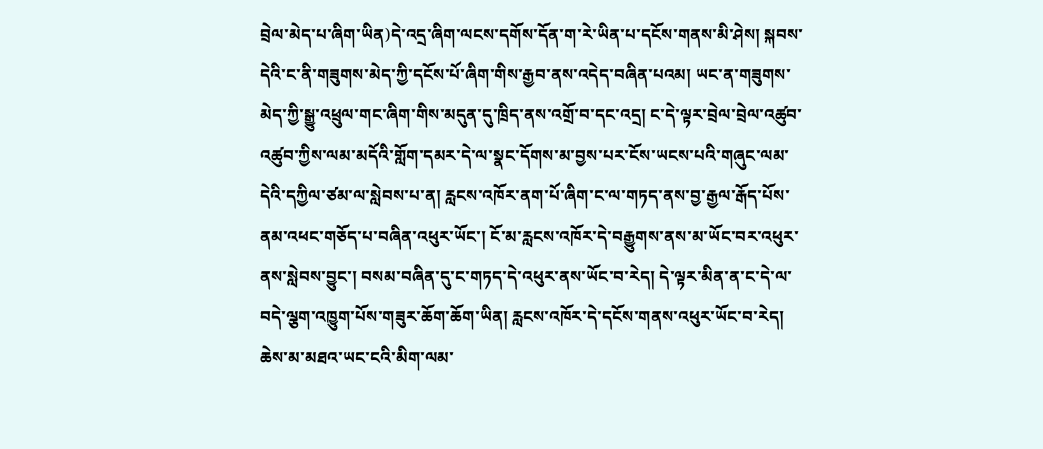བྲེལ་མེད་པ་ཞིག་ཡིན)དེ་འདྲ་ཞིག་ལངས་དགོས་དོན་ག་རེ་ཡིན་པ་དངོས་གནས་མི་ཤེས། སྐབས་དེའི་ང་ནི་གཟུགས་མེད་ཀྱི་དངོས་པོ་ཞིག་གིས་རྒྱབ་ནས་འདེད་བཞིན་པའམ། ཡང་ན་གཟུགས་མེད་ཀྱི་སྒྱུ་འཕྲུལ་གང་ཞིག་གིས་མདུན་དུ་ཁྲིད་ནས་འགྲོ་བ་དང་འདྲ། ང་དེ་ལྟར་བྲེལ་བྲེལ་འཚུབ་འཚུབ་ཀྱིས་ལམ་མདོའི་གློག་དམར་དེ་ལ་སྣང་དོགས་མ་བྱས་པར་ངོས་ཡངས་པའི་གཞུང་ལམ་དེའི་དཀྱིལ་ཙམ་ལ་སླེབས་པ་ན། རླངས་འཁོར་ནག་པོ་ཞིག་ང་ལ་གཏད་ནས་བྱ་རྒྱལ་རྒོད་པོས་ནམ་འཕང་གཅོད་པ་བཞིན་འཕུར་ཡོང་། ངོ་མ་རླངས་འཁོར་དེ་བརྒྱུགས་ནས་མ་ཡོང་བར་འཕུར་ནས་སླེབས་བྱུང་། བསམ་བཞིན་དུ་ང་གཏད་དེ་འཕུར་ནས་ཡོང་བ་རེད། དེ་ལྟར་མིན་ན་ང་དེ་ལ་བདེ་ལྕག་འཁྱུག་པོས་གཟུར་ཆོག་ཆོག་ཡིན། རླངས་འཁོར་དེ་དངོས་གནས་འཕུར་ཡོང་བ་རེད། ཆེས་མ་མཐའ་ཡང་ངའི་མིག་ལམ་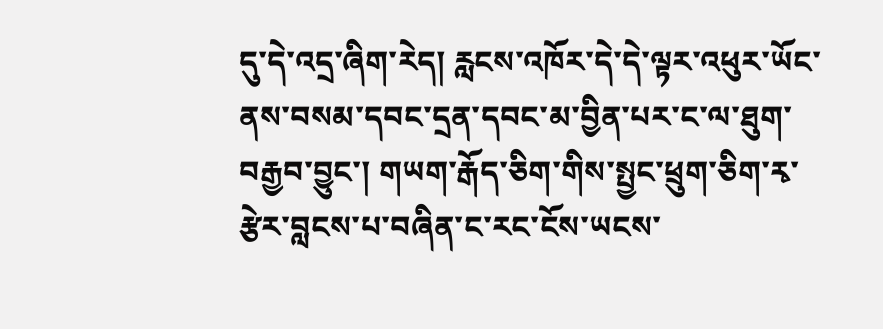དུ་དེ་འདྲ་ཞིག་རེད། རླངས་འཁོར་དེ་དེ་ལྟར་འཕུར་ཡོང་ནས་བསམ་དབང་དྲན་དབང་མ་བྱིན་པར་ང་ལ་ཐུག་བརྒྱབ་བྱུང་། གཡག་རྒོད་ཅིག་གིས་སྤྱང་ཕྲུག་ཅིག་རྭ་རྩེར་བླངས་པ་བཞིན་ང་རང་ངོས་ཡངས་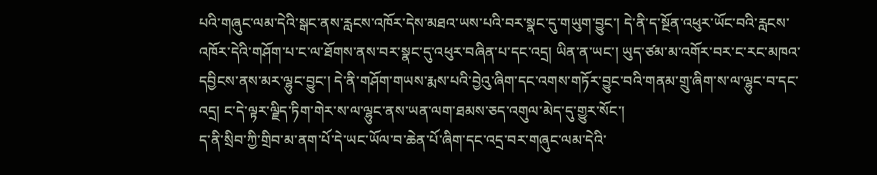པའི་གཞུང་ལམ་དེའི་སྒང་ནས་རླངས་འཁོར་དེས་མཐའ་ཡས་པའི་བར་སྣང་དུ་གཡུག་བྱུང་། དེ་ནི་ད་སྔོན་འཕུར་ཡོང་བའི་རླངས་འཁོར་དེའི་གཤོག་པ་ང་ལ་ཐོགས་ནས་བར་སྣང་དུ་འཕུར་བཞིན་པ་དང་འདྲ། ཡིན་ན་ཡང་། ཡུད་ཙམ་མ་འགོར་བར་ང་རང་མཁའ་དབྱིངས་ནས་མར་ལྷུང་བྱུང་། དེ་ནི་གཤོག་གཡས་རྨས་པའི་བྱེའུ་ཞིག་དང་འགས་གཏོར་བྱུང་བའི་གནམ་གྲུ་ཞིག་ས་ལ་ལྷུང་བ་དང་འདྲ། ང་དེ་ལྟར་ལྗིད་ཏིག་གེར་ས་ལ་ལྷུང་ནས་ཡན་ལག་ཐམས་ཅད་འགུལ་མེད་དུ་གྱུར་སོང་།
ད་ནི་སྲིབ་ཀྱི་གྲིབ་མ་ནག་པོ་དེ་ཡང་ཡོལ་བ་ཆེན་པོ་ཞིག་དང་འདྲ་བར་གཞུང་ལམ་དེའི་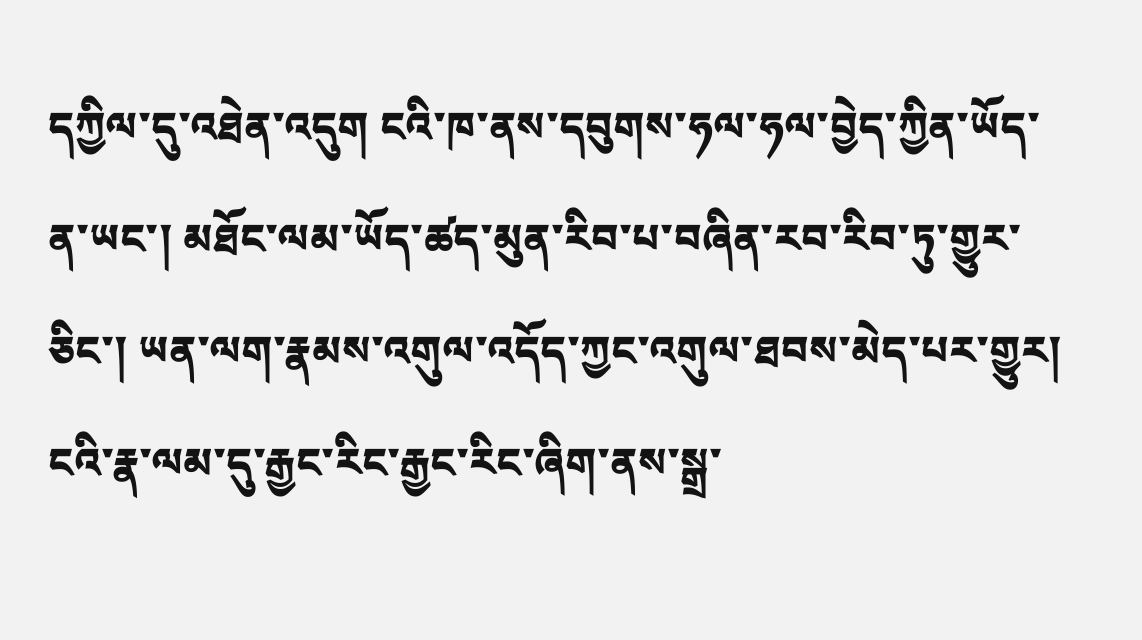དཀྱིལ་དུ་འཐེན་འདུག ངའི་ཁ་ནས་དབུགས་ཧལ་ཧལ་བྱེད་ཀྱིན་ཡོད་ན་ཡང་། མཐོང་ལམ་ཡོད་ཚད་མུན་རིབ་པ་བཞིན་རབ་རིབ་ཏུ་གྱུར་ཅིང་། ཡན་ལག་རྣམས་འགུལ་འདོད་ཀྱང་འགུལ་ཐབས་མེད་པར་གྱུར། ངའི་རྣ་ལམ་དུ་རྒྱང་རིང་རྒྱང་རིང་ཞིག་ནས་སྒྲ་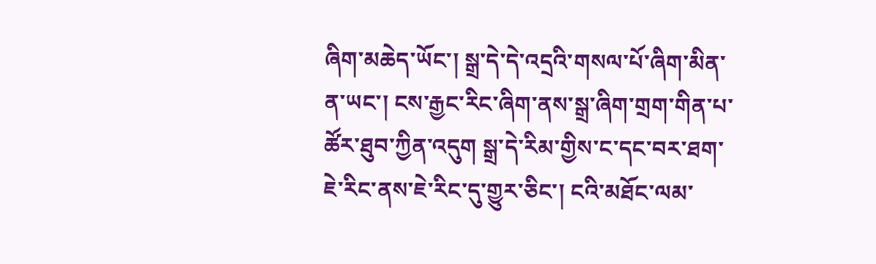ཞིག་མཆེད་ཡོང་། སྒྲ་དེ་དེ་འདྲའི་གསལ་པོ་ཞིག་མིན་ན་ཡང་། ངས་རྒྱང་རིང་ཞིག་ནས་སྒྲ་ཞིག་གྲག་གིན་པ་ཚོར་ཐུབ་ཀྱིན་འདུག སྒྲ་དེ་རིམ་གྱིས་ང་དང་བར་ཐག་ཇེ་རིང་ནས་ཇེ་རིང་དུ་གྱུར་ཅིང་། ངའི་མཐོང་ལམ་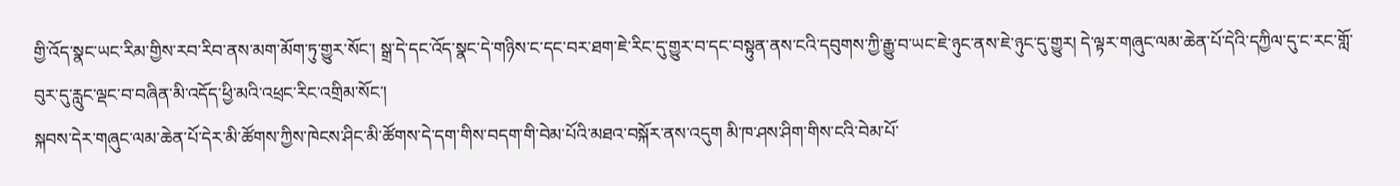གྱི་འོད་སྣང་ཡང་རིམ་གྱིས་རབ་རིབ་ནས་མག་མོག་ཏུ་གྱུར་སོང་། སྒྲ་དེ་དང་འོད་སྣང་དེ་གཉིས་ང་དང་བར་ཐག་ཇེ་རིང་དུ་གྱུར་བ་དང་བསྟུན་ནས་ངའི་དབུགས་ཀྱི་རྒྱུ་བ་ཡང་ཇེ་ཉུང་ནས་ཇེ་ཉུང་དུ་གྱུར། དེ་ལྟར་གཞུང་ལམ་ཆེན་པོ་དེའི་དཀྱིལ་དུ་ང་རང་གློ་བུར་དུ་རླུང་ལྡང་བ་བཞིན་མི་འདོད་ཕྱི་མའི་འཕྲང་རིང་འགྲིམ་སོང་།
སྐབས་དེར་གཞུང་ལམ་ཆེན་པོ་དེར་མི་ཚོགས་ཀྱིས་ཁེངས་ཤིང་མི་ཚོགས་དེ་དག་གིས་བདག་གི་བེམ་པོའི་མཐའ་བསྐོར་ནས་འདུག མི་ཁ་ཤས་ཤིག་གིས་ངའི་བེམ་པོ་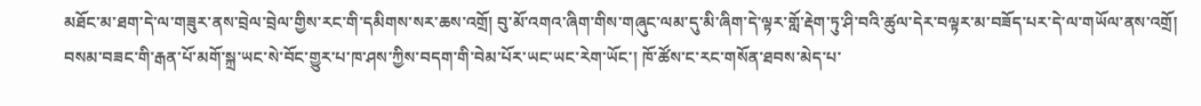མཐོང་མ་ཐག་དེ་ལ་གཟུར་ནས་བྲེལ་བྲེལ་གྱིས་རང་གི་དམིགས་སར་ཆས་འགྲོ། བུ་མོ་འགའ་ཞིག་གིས་གཞུང་ལམ་དུ་མི་ཞིག་དེ་ལྟར་གློ་རྡེག་ཏུ་ཤི་བའི་ཚུལ་དེར་བལྟར་མ་བཟོད་པར་དེ་ལ་གཡོལ་ནས་འགྲོ། བསམ་བཟང་གི་རྒན་པོ་མགོ་སྐྲ་ཡང་སེ་བོང་གྱུར་པ་ཁ་ཤས་ཀྱིས་བདག་གི་བེམ་པོར་ཡང་ཡང་རེག་ཡོང་། ཁོ་ཚོས་ང་རང་གསོན་ཐབས་མེད་པ་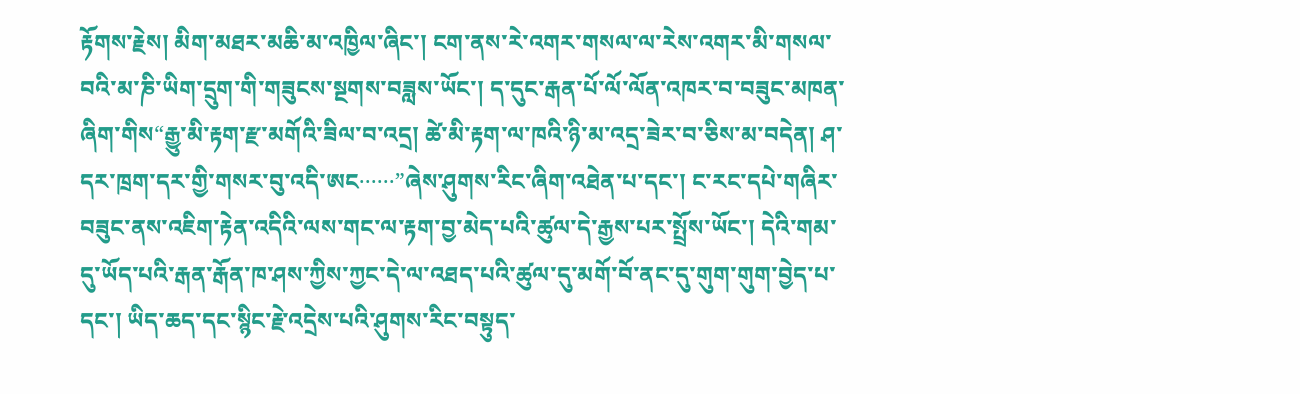རྟོགས་རྗེས། མིག་མཐར་མཆི་མ་འཁྱིལ་ཞིང་། ངག་ནས་རེ་འགར་གསལ་ལ་རེས་འགར་མི་གསལ་བའི་མ་ཎི་ཡིག་དྲུག་གི་གཟུངས་སྔགས་བཟླས་ཡོང་། ད་དུང་རྒན་པོ་ལོ་ལོན་འཁར་བ་བཟུང་མཁན་ཞིག་གིས“རྒྱུ་མི་རྟག་རྫ་མགོའི་ཟིལ་བ་འདྲ། ཚེ་མི་རྟག་ལ་ཁའི་ཉི་མ་འདྲ་ཟེར་བ་ཅིས་མ་བདེན། ཤ་དར་ཁྲག་དར་གྱི་གསར་བུ་འདི་ཨང······”ཞེས་ཤུགས་རིང་ཞིག་འཐེན་པ་དང་། ང་རང་དཔེ་གཞིར་བཟུང་ནས་འཇིག་རྟེན་འདིའི་ལས་གང་ལ་རྟག་བྱ་མེད་པའི་ཚུལ་དེ་རྒྱས་པར་སྤྲོས་ཡོང་། དེའི་གམ་དུ་ཡོད་པའི་རྒན་རྒོན་ཁ་ཤས་ཀྱིས་ཀྱང་དེ་ལ་འཐད་པའི་ཚུལ་དུ་མགོ་བོ་ནང་དུ་གུག་གུག་བྱེད་པ་དང་། ཡིད་ཆད་དང་སྙིང་རྗེ་འདྲེས་པའི་ཤུགས་རིང་བསྟུད་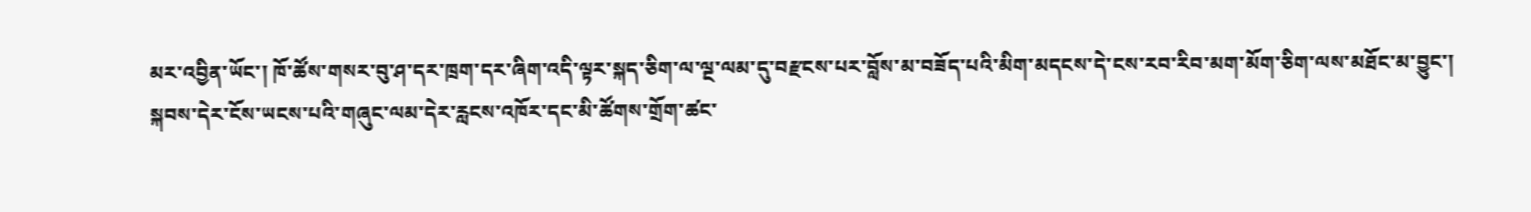མར་འབྱིན་ཡོང་། ཁོ་ཚོས་གསར་བུ་ཤ་དར་ཁྲག་དར་ཞིག་འདི་ལྟར་སྐད་ཅིག་ལ་ལྔ་ལམ་དུ་བརྫངས་པར་བློས་མ་བཟོད་པའི་མིག་མདངས་དེ་ངས་རབ་རིབ་མག་མོག་ཅིག་ལས་མཐོང་མ་བྱུང་།
སྐབས་དེར་ངོས་ཡངས་པའི་གཞུང་ལམ་དེར་རླངས་འཁོར་དང་མི་ཚོགས་གྲོག་ཚང་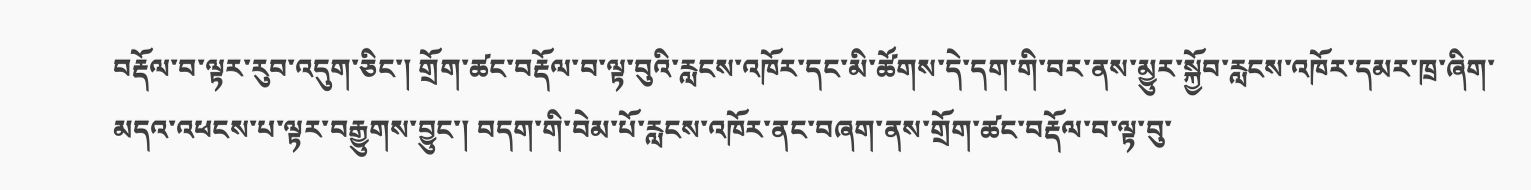བརྡོལ་བ་ལྟར་རུབ་འདུག་ཅིང་། གྲོག་ཚང་བརྡོལ་བ་ལྟ་བུའི་རླངས་འཁོར་དང་མི་ཚོགས་དེ་དག་གི་བར་ནས་མྱུར་སྐྱོབ་རླངས་འཁོར་དམར་ཁྲ་ཞིག་མདའ་འཕངས་པ་ལྟར་བརྒྱུགས་བྱུང་། བདག་གི་བེམ་པོ་རླངས་འཁོར་ནང་བཞག་ནས་གྲོག་ཚང་བརྡོལ་བ་ལྟ་བུ་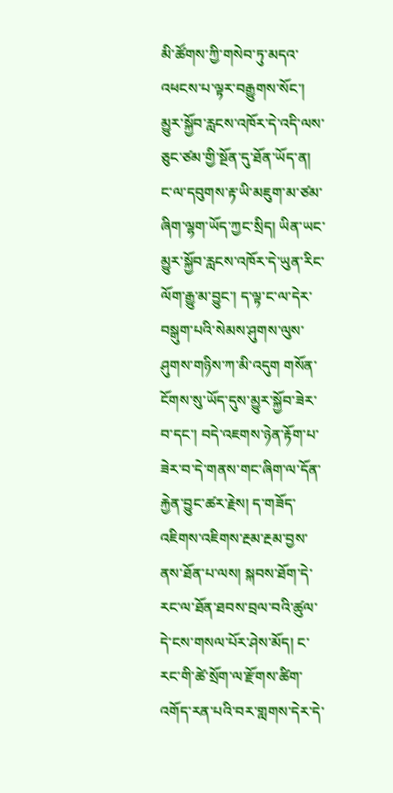མི་ཚོགས་ཀྱི་གསེབ་ཏུ་མདའ་འཕངས་པ་ལྟར་བརྒྱུགས་སོང་། མྱུར་སྐྱོབ་རླངས་འཁོར་དེ་འདི་ལས་ཅུང་ཙམ་གྱི་སྔོན་དུ་ཐོན་ཡོད་ན། ང་ལ་དབུགས་རྟ་ཡི་མཇུག་མ་ཙམ་ཞིག་ལྷག་ཡོད་ཀྱང་སྲིད། ཡིན་ཡང་མྱུར་སྐྱོབ་རླངས་འཁོར་དེ་ཡུན་རིང་ལོག་རྒྱུ་མ་བྱུང་། ད་ལྟ་ང་ལ་དེར་བསྒུག་པའི་སེམས་ཤུགས་ལུས་ཤུགས་གཉིས་ཀ་མི་འདུག གསོན་ངོགས་སུ་ཡོད་དུས་མྱུར་སྐྱོབ་ཟེར་བ་དང་། བདེ་འཇགས་ཉེན་རྟོག་པ་ཟེར་བ་དེ་གནས་གང་ཞིག་ལ་དོན་རྐྱེན་བྱུང་ཚར་རྗེས། ད་གཟོད་འཇིགས་འཇིགས་རྔམ་རྔམ་བྱས་ནས་ཐོན་པ་ལས། སྐབས་ཐོག་དེ་རང་ལ་ཐོན་ཐབས་བྲལ་བའི་ཚུལ་དེ་ངས་གསལ་པོར་ཤེས་མོད། ང་རང་གི་ཚེ་སྲོག་ལ་རྫོགས་ཚིག་འགོད་རན་པའི་བར་གླགས་དེར་དེ་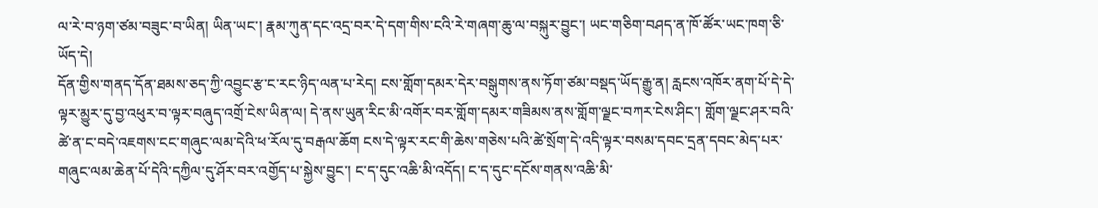ལ་རེ་བ་ཉག་ཙམ་བཟུང་བ་ཡིན། ཡིན་ཡང་། རྣམ་ཀུན་དང་འདྲ་བར་དེ་དག་གིས་ངའི་རེ་གཞག་ཆུ་ལ་བསྐུར་བྱུང་། ཡང་གཅིག་བཤད་ན་ཁོ་ཚོར་ཡང་ཁག་ཅི་ཡོད་དེ།
དོན་གྱིས་གནད་དོན་ཐམས་ཅད་ཀྱི་འབྱུང་རྩ་ང་རང་ཉིད་ལན་པ་རེད། ངས་གློག་དམར་དེར་བསྒུགས་ནས་ཏོག་ཙམ་བསྡད་ཡོད་རྒྱུ་ན། རླངས་འཁོར་ནག་པོ་དེ་དེ་ལྟར་མྱུར་དུ་བྱ་འཕུར་བ་ལྟར་བཞུད་འགྲོ་ངེས་ཡིན་ལ། དེ་ནས་ཡུན་རིང་མི་འགོར་བར་གློག་དམར་གཟིམས་ནས་གློག་ལྗང་བཀར་ངེས་ཤིང་། གློག་ལྗང་ཤར་བའི་ཚེ་ན་ང་བདེ་འཇགས་ངང་གཞུང་ལམ་དེའི་ཕ་རོལ་དུ་བརྒལ་ཆོག ངས་དེ་ལྟར་རང་གི་ཆེས་གཅེས་པའི་ཚེ་སྲོག་དེ་འདི་ལྟར་བསམ་དབང་དྲན་དབང་མེད་པར་གཞུང་ལམ་ཆེན་པོ་དེའི་དཀྱིལ་དུ་ཤོར་བར་འགྱོད་པ་སྐྱེས་བྱུང་། ང་ད་དུང་འཆི་མི་འདོད། ང་ད་དུང་དངོས་གནས་འཆི་མི་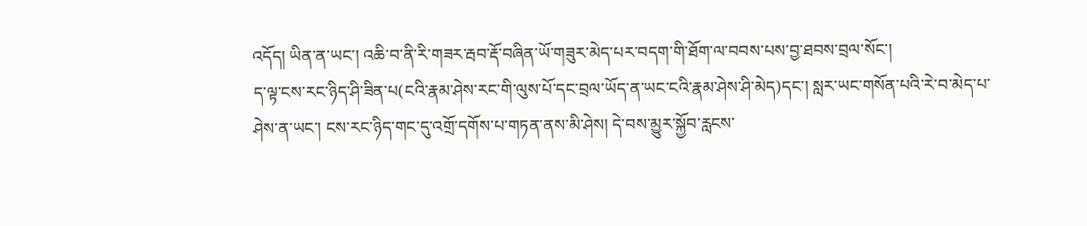འདོད། ཡིན་ན་ཡང་། འཆི་བ་ནི་རི་གཟར་རྦབ་རྡོ་བཞིན་ཡོ་གཟུར་མེད་པར་བདག་གི་ཐོག་ལ་བབས་པས་བྱ་ཐབས་བྲལ་སོང་།
ད་ལྟ་ངས་རང་ཉིད་ཤི་ཟིན་པ(ངའི་རྣམ་ཤེས་རང་གི་ལུས་པོ་དང་བྲལ་ཡོད་ན་ཡང་ངའི་རྣམ་ཤེས་ཤི་མེད)དང་། སླར་ཡང་གསོན་པའི་རེ་བ་མེད་པ་ཤེས་ན་ཡང་། ངས་རང་ཉིད་གང་དུ་འགྲོ་དགོས་པ་གཏན་ནས་མི་ཤེས། དེ་བས་མྱུར་སྐྱོབ་རླངས་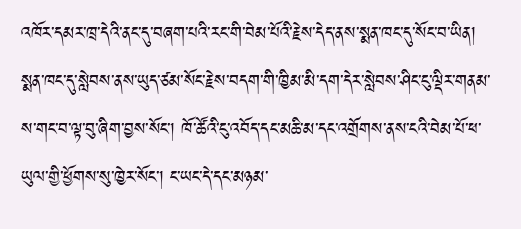འཁོར་དམར་ཁྲ་དེའི་ནང་དུ་བཞག་པའི་རང་གི་བེམ་པོའི་རྗེས་དེད་ནས་སྨན་ཁང་དུ་སོང་བ་ཡིན།
སྨན་ཁང་དུ་སླེབས་ནས་ཡུད་ཙམ་སོང་རྗེས་བདག་གི་ཁྱིམ་མི་དག་དེར་སླེབས་ཤིང་ངུ་ལྡིར་གནམ་ས་གང་བ་ལྟ་བུ་ཞིག་བྱས་སོང་། ཁོ་ཚོའི་ངུ་འབོད་དང་མཆི་མ་དང་འགྲོགས་ནས་ངའི་བེམ་པོ་ཕ་ཡུལ་གྱི་ཕྱོགས་སུ་ཁྱེར་སོང་། ང་ཡང་དེ་དང་མཉམ་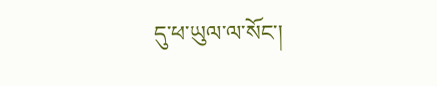དུ་ཕ་ཡུལ་ལ་སོང་།